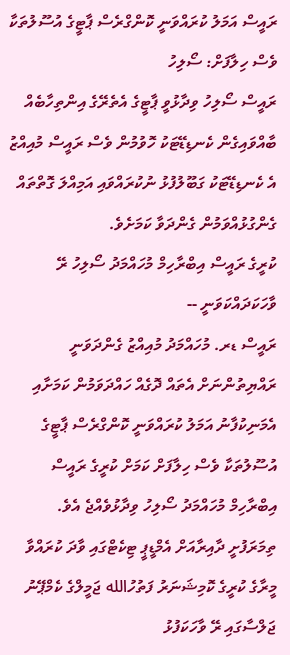ރައީސް އަމަލު ކުރައްވަނީ ކޮންގްރެސް ޕާޓީގެ އުސޫލުތަކާ ވެސް ހިލާފަށް: ސޯލިހު
ރައީސް ސޯލިހު ވިދާޅުވީ ޕާޓީގެ އެތެރޭގެ އިންތިހާބެއް ބާއްވައިގެން ކެނޑިޑޭޓަކު ހޮވުމުން ވެސް ރައީސް މުއިއްޒު އެ ކެނޑިޑޭޓަކު ގަބޫލުފުޅު ނުކުރައްވައި އަމިއްލަ ގޮތްތައް ގެންގުޅުއްވަމުން ގެންދަވާ ކަމަށެވެ.
ކުރީގެ ރައީސް އިބްރާހިމް މުހައްމަދު ސޯލިހު ރޭ ވާހަކަދައްކަވަނީ --
ރައީސް ޑރ. މުހައްމަދު މުއިއްޒު ގެންދަވަނީ ރައްޔިތުންނަށް އެތައް ދޮގެއް ހައްދަވަމުން ކަމަށާއި އެމަނިކުފާނު އަމަލު ކުރައްވަނީ ކޮންގްރެސް ޕާޓީގެ އުސޫލުތަކާ ވެސް ހިލާފަށް ކަމަށް ކުރީގެ ރައީސް އިބްރާހިމް މުހައްމަދު ސޯލިހު ވިދާޅުވެއްޖެ އެވެ.
ތިމަރަފުށީ ދާއިރާއަށް އެމްޑީޕީ ޓިކެޓްގައި ވާދަ ކުރައްވާ މީރާގެ ކުރީގެ ކޮމިޝަނަރު ފަތުހުالله ޖަމީލްގެ ކެމްޕޭނު ޖަލްސާގައި ރޭ ވާހަކަފުޅު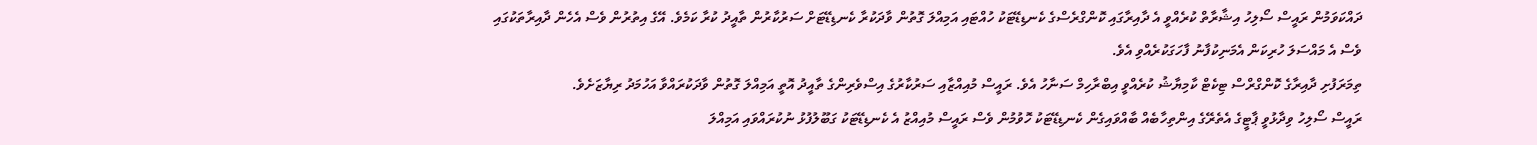ދައްކަވަމުން ރައީސް ސޯލިހު އިޝާރާތް ކުރެއްވީ އެ ދާއިރާގައި ކޮންގްރެސްގެ ކެނޑިޑޭޓަކު ހުއްޓައި އަމިއްލަ ގޮތުން ވާދަކުރާ ކެނޑިޑޭޓަށް ސަރުކާރުން ތާއީދު ކުރާ ކަމެވެ. އޭގެ އިތުރުން ވެސް އެހެން ދާއިރާތަކުގައި ވެސް އެ މައްސަލަ ހުރިކަން އެމަނިކުފާނު ފާހަގަކުރެއްވި އެވެ.
ތިމަރަފުށި ދާއިރާގެ ކޮންގްރްސް ޓިކެޓް ކާމިޔާޝު ކުރެއްވީ އިބްރާހިމް ސަނާހު އެވެ. ރައީސް މުއިއްޒާއި ސަރުކާރުގެ އިސްވެރިންގެ ތާއީދު އޮތީ އަމިއްލަ ގޮތުން ވާދަކުރައްވާ އަހުމަދު ރިޔާޒަށެވެ.
ރައީސް ސޯލިހު ވިދާޅުވީ ޕާޓީގެ އެތެރޭގެ އިންތިހާބެއް ބާއްވައިގެން ކެނޑިޑޭޓަކު ހޮވުމުން ވެސް ރައީސް މުއިއްޒު އެ ކެނޑިޑޭޓަކު ގަބޫލުފުޅު ނުކުރައްވައި އަމިއްލަ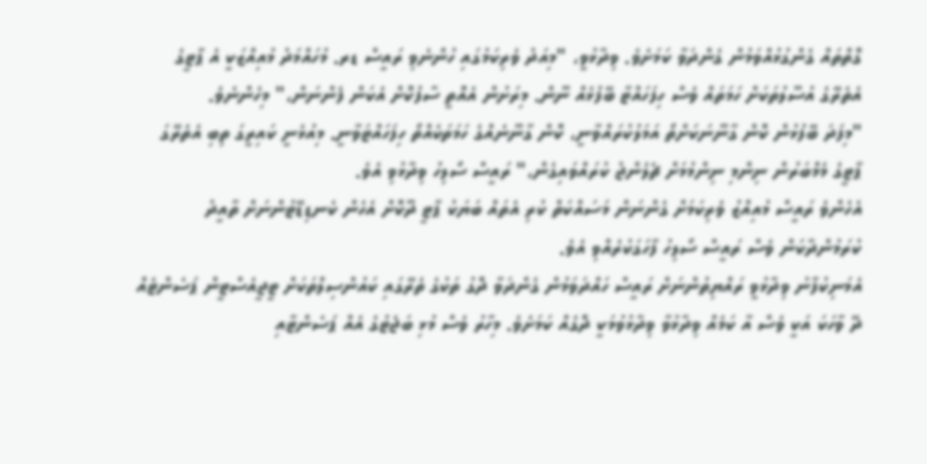ގޮތްތައް ގެންގުޅުއްވަމުން ގެންދަވާ ކަމަށެވެ. ވިދާޅުވީ، "މިއަދު ވެރިކަމުގައި ހުންނެވި ރައީސް ޑރ. މުހައްމަދު މުއިއްޒަކީ އެ ޕާޓީގެ އެތެރޭގެ އުސޫލުތަކަށް ހަމަތައް ވެސް ހިފަހައްޓާ ބޭފުޅެއް ނޫން. މިރަށުން އެއޮތީ ސާފުކޮށް އެކަން ފެންނަން،" މިހެންނެވެ.
"މިފަދަ ބޭފުޅުން ކޮން ގާނޫނަކަށްތޯ އަމަލުކުރައްވާނީ، ކޮން ގާނޫނެއްގެ ހަމަތަކެއްތޯ ހިފަހައްޓަވާނީ. މިއުޅެނީ ކައިރީގަ ތިބި އެތެރޭގަ ޕާޓީގެ މެމްބަރުން ނިންމި ނިންމުމަށް ޗެލެންޖު ކުރައްވައިގެން،" ރައީސް ސޯލިހު ވިދާޅުވި އެވެ.
އެހެންވެ ރައީސް މުއިއްޒު ވެރިކަމަށް ގެންނަން މަސައްކަތް ކުރި އެތައް ބަޔަކު ޕާޓީ ދޫކޮށް އެހެން ކެނޑިޑޭޓުންނަށް ތާއީދު ކުރަމުންދާކަން ވެސް ރައީސް ސޯލިހު ފާހަގަކުރެއްވި އެވެ.
އެމަނިކުފާނު ވިދާޅުވީ ރައްޔިތުންނަށް ރައީސް ހައްދަވަމުން ގެންދަވާ ދޮގު ތަކުގެ ތެރޭގައި ކައުންސިލްތަކަށް ޓީޖީއެސްޓީން ޕަސެންޓެއް ދޭ ވާހަކަ އަކީ ވެސް އާ ކަމެއް ވިދާޅުވާ ވިދާޅުވުމަކީ ދޮގެއް ކަމަށެވެ. މިހާރު ވެސް މުޅި ބަޖެޓުގެ އެއް ޕަސެންޓާއި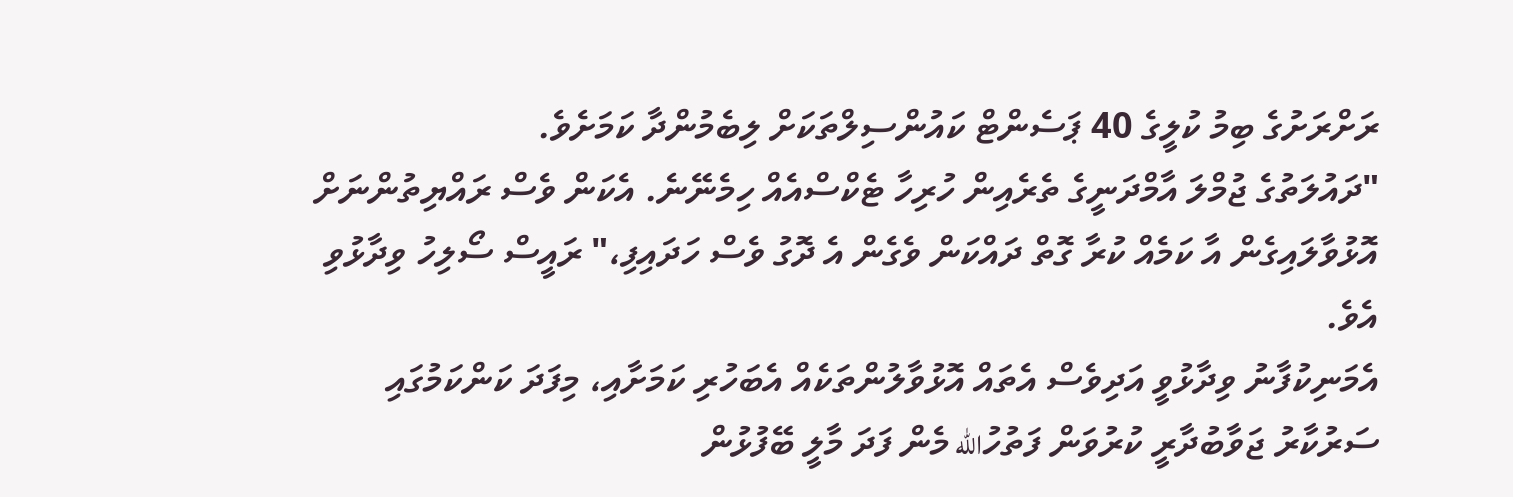ރަށްރަށުގެ ބިމު ކުލީގެ 40 ޕަސެންޓް ކައުންސިލްތަކަށް ލިބެމުންދާ ކަމަށެވެ.
"ދައުލަތުގެ ޖުމްލަ އާމްދަނީގެ ތެރެއިން ހުރިހާ ޓެކްސްއެއް ހިމެނޭނެ. އެކަން ވެސް ރައްޔިތުންނަށް އޮޅުވާލައިގެން އާ ކަމެއް ކުރާ ގޮތް ދައްކަން ވެގެން އެ ދޮގު ވެސް ހަދައިފި،" ރައީސް ސޯލިހު ވިދާޅުވި އެވެ.
އެމަނިކުފާނު ވިދާޅުވީ އަދިވެސް އެތައް އޮޅުވާލުންތަކެއް އެބަހުރި ކަމަށާއި، މިފަދަ ކަންކަމުގައި ސަރުކާރު ޖަވާބުދާރީ ކުރުވަން ފަތުހުالله މެން ފަދަ މާލީ ބޭފުޅުން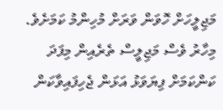މަޖިލީހަށް ހޮވަން ވަރަށް މުހިންމު ކަމަށެވެ. މިހާރު ވެސް މަޖިލީސް ތެރެއިން މިފަދަ ކަންކަމަށް ފިޔަވަޅު އަޅަން ޖެހިފައިވާކަން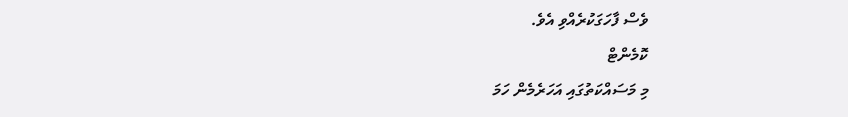ވެސް ފާހަގަކުރެއްވި އެވެ.
ކޮމެންޓް
މި މަސައްކަތުގައި އަހަރެމެން ހަމަ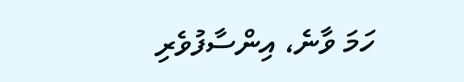ހަމަ ވާނެ، އިންސާފުވެރި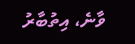ވާނެ، އިތުބާރު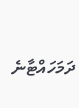ދަމަހައްޓާނެ